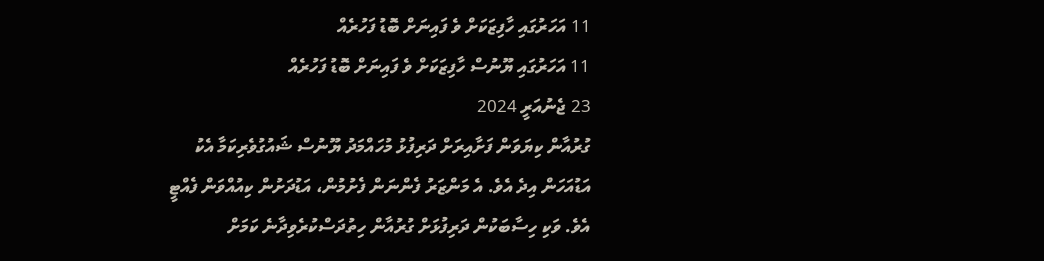11 އަހަރުގައި ހާފިޒަކަށް ވެ ފައިނަށް ބޮޑު ފަހުރެއް
11 އަހަރުގައި ޔޫނުސް ހާފިޒަކަށް ވެ ފައިނަށް ބޮޑު ފަހުރެއް
23 ޖެނުއަރީ 2024
ގުރުއާން ކިޔަވަން ފަށާއިރަށް ދަރިފުޅު މުހައްމަދު ޔޫނުސް ޝައުގުވެރިކަމާ އެކު އަޑުއަހަން އިދެ އެވެ. އެ މަންޒަރު ފެންނަން ފެށުމުން، އަޑުދަށުން ކިއުއްވަން ފެއްޓީ އެވެ. ވަކި ހިސާބަކުން ދަރިފުޅަށް ގުރުއާން ހިތުދަސްކުރެވިދާނެ ކަމަށް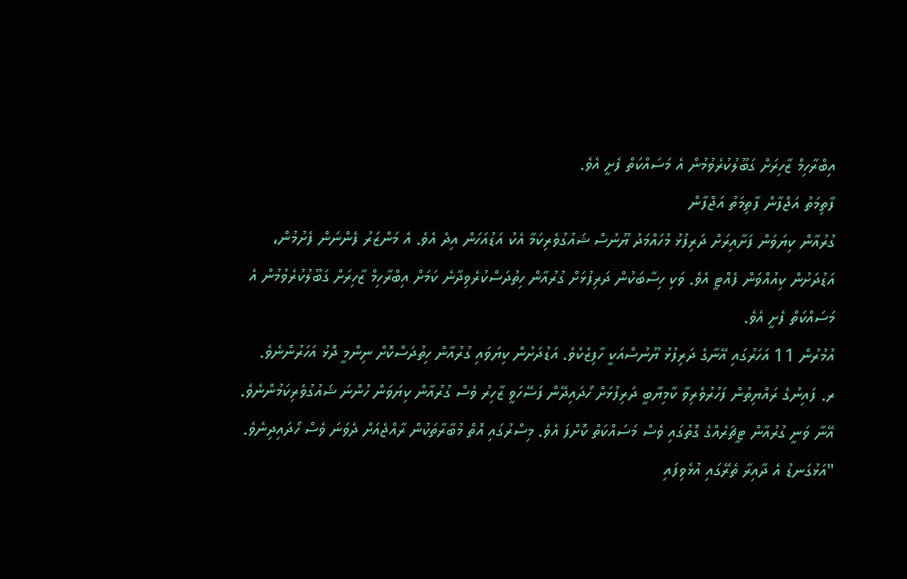އިބްރާހިމް ޒާހިރަށް ގަބޫލުކުރެވުމުން އެ މަސައްކަތް ފެށީ އެވެ.
ފާތިމަތު އަޖްފާން ފާތިމަތު އަޖްފާން
ގުރުއާން ކިޔަވަން ފަށާއިރަށް ދަރިފުޅު މުހައްމަދު ޔޫނުސް ޝައުގުވެރިކަމާ އެކު އަޑުއަހަން އިދެ އެވެ. އެ މަންޒަރު ފެންނަން ފެށުމުން، އަޑުދަށުން ކިއުއްވަން ފެއްޓީ އެވެ. ވަކި ހިސާބަކުން ދަރިފުޅަށް ގުރުއާން ހިތުދަސްކުރެވިދާނެ ކަމަށް އިބްރާހިމް ޒާހިރަށް ގަބޫލުކުރެވުމުން އެ މަސައްކަތް ފެށީ އެވެ.
އުމުރުން 11 އަހަރުގައި އޭނާގެ ދަރިފުޅު ޔޫނުސްއަކީ ހާފިޒެކެވެ. އަޑުދަށުން ކިޔަވައި ގުރުއާން ހިތުދަސްކޮށް ނިންމީ ދޮޅު އަހަރުންނެވެ.
ރ. ފައިނުގެ ރައްޔިތުން ފަހުރުވެރިވާ ކާމިޔާބީ ދަރިފުޅަށް ހޯދައިދޭން ފަސޭހަވީ ޒާހިރު ވެސް ގުރުއާން ކިޔަވަން ހުންނަ ޝައުގުވެރިކަމުންނެވެ. އޭނާ ވަނީ ގުރުއާން ޓީޗަރެއްގެ ގޮތުގައި ވެސް މަސައްކަތް ކޮށްފަ އެވެ. މިސްރުގައި އޮތް މުބާރާތަކުން ރާއްޖެއަށް ދެވަނަ ވެސް ހޯދައިދިނެވެ.
"އަޅުގަނޑު އެ ދާއިރާ ތެރޭގައި އުޅެވިފައި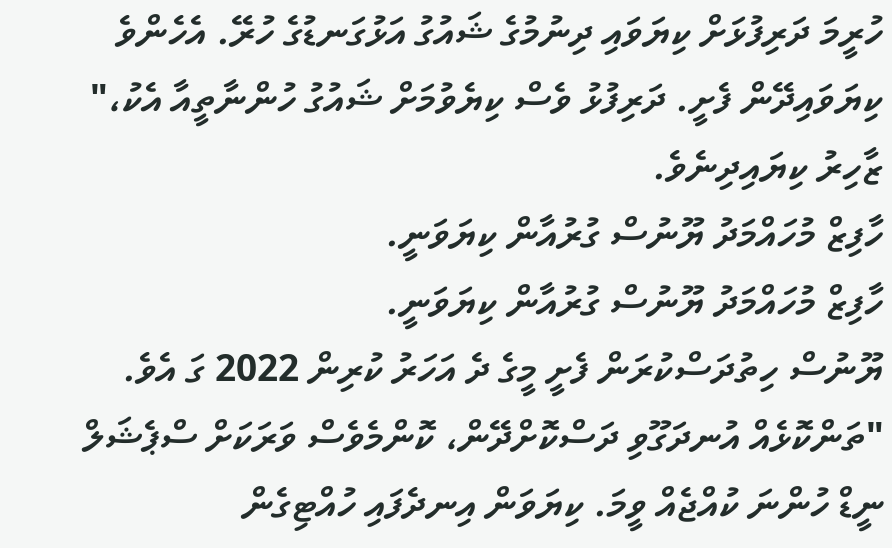ހުރީމަ ދަރިފުޅަށް ކިޔަވައި ދިނުމުގެ ޝައުގު އަޅުގަނޑުގެ ހުރޭ. އެހެންވެ ކިޔަވައިދޭން ފެށީ. ދަރިފުޅު ވެސް ކިޔެވުމަށް ޝައުގު ހުންނާތީއާ އެކު،" ޒާހިރު ކިޔައިދިނެވެ.
ހާފިޒް މުހައްމަދު ޔޫނުސް ގުރުއާން ކިޔަވަނީ.
ހާފިޒް މުހައްމަދު ޔޫނުސް ގުރުއާން ކިޔަވަނީ.
ޔޫނުސް ހިތުދަސްކުރަން ފެށީ މީގެ ދެ އަހަރު ކުރިން 2022 ގަ އެވެ.
"ތަންކޮޅެއް އުނދަގޫވި ދަސްކޮށްދޭން، ކޮންމެވެސް ވަރަކަށް ސްޕެޝަލް ނީޑް ހުންނަ ކުއްޖެއް ވީމަ. ކިޔަވަން އިނދެފައި ހުއްޓިގެން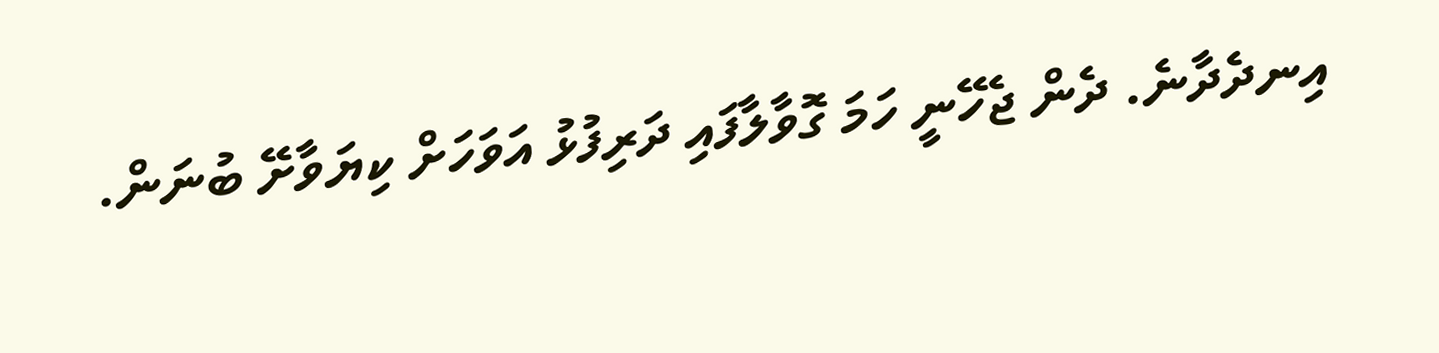އިނދެދާނެ. ދެން ޖެހޭނީ ހަމަ ގޮވާލާފައި ދަރިފުޅު އަވަހަށް ކިޔަވާށޭ ބުނަން.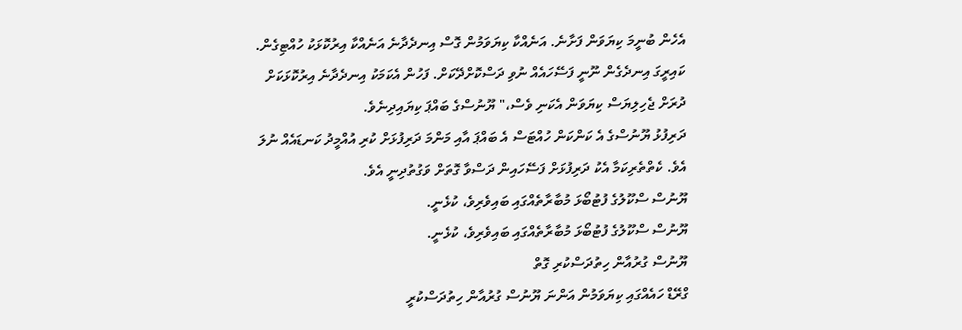އެހެން ބުނީމަ ކިޔަވަން ފަށާނެ. އަނެއްކާ ކިޔަވަމުން ގޮސް އިނދެދާނެ އަނެއްކާ އިރުކޮޅަކު ހުއްޓިގެން. ކައިރީގަ އިނދެގެން ނޫނީ ފަސޭހައެއް ނުވި ދަސްކޮށްދޭކަށް. ފަހުން އެކަމަކު އިނދެދާނެ އިރުކޮޅަކަށް ދުރަށް ޖެހިލިޔަސް ކިޔަވަން އެކަނި ވެސް،" ޔޫނުސްގެ ބައްޕަ ކިޔައިދިނެވެ.
ދަރިފުޅު ޔޫނުސްގެ އެ ކަންކަން ހުއްޓަސް އެ ބައްޕަ އާއި މަންމަ ދަރިފުޅަށް ކުރި އުއްމީދު ކަނޑައެއް ނުލަ އެވެ. ކެތްތެރިކަމާ އެކު ދަރިފުޅަށް ފަސޭހައިން ދަސްވާ ގޮތަށް ވަގުތުދިނީ އެވެ.
ޔޫނުސް ސްކޫލުގެ ފުޓުބޯޅަ މުބާރާތެއްގައި ބައިވެރިވެ، ކުޅެނީ.
ޔޫނުސް ސްކޫލުގެ ފުޓުބޯޅަ މުބާރާތެއްގައި ބައިވެރިވެ، ކުޅެނީ.
ޔޫނުސް ގުރުއާން ހިތުދަސްކުރި ގޮތް
ގްރޭޑް ހައެއްގައި ކިޔަވަމުން އަންނަ ޔޫނުސް ގުރުއާން ހިތުދަސްކުރީ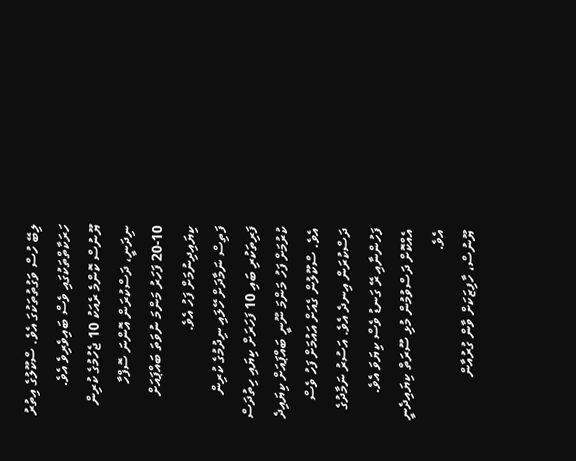ލިބޭ ހުސް ވަގުތުތަކުގަ އެވެ. ސްކޫލުގެ އިތުރު ހަރަކާތްތަކުގައި ވެސް ބައިވެރިވެ އެވެ.
ޔޫނުސް ކޮންމެ ރެއަކު 10 ޖެހުމުގެ ކުރިން ނިދަނީ، ދަސްކުރަން އޮންނަ ސޮފްހާ 10-20 ފަހަރު މަންމަ ނުވަތަ ބައްޕައަށް ކިޔައިދިނުމަށް ފަހު އެވެ.
ފަތިސް ނަމާދަށް ހޭލައި ނިދުމުގެ ކުރިން ފަރިތަކުރި ބައި 10 ފަހަރަށް ކިޔައި ހިތުދަސް ކުރުމަށް ފަހު މަންމަ ނޫނީ ބައްޕައަށް ކިޔައިދެ އެވެ. ސްކޫލުން ގެއަށް އައުމަށް ފަހު ވެސް ދަސްކުރަން އިނދެ އެވެ. އަސުރު ނަމާދުގެ ފަހުންނާއި ރޭ ގަނޑު ވެސް ކިޔަވަ އެވެ. އެއްކޮށް ދަސްވުމުން މުޅި ސޫރަތް ކިޔައިދެނީ އެވެ.
ޔޫނުސް، ހާފިޒަކަށް ވާން ގުރުއާން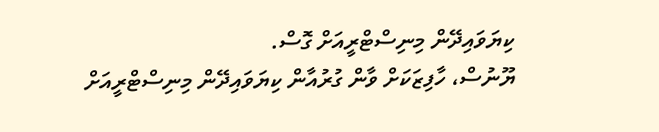ކިޔަވައިދޭން މިނިސްޓްރީއަށް ގޮސް.
ޔޫނުސް، ހާފިޒަކަށް ވާން ގުރުއާން ކިޔަވައިދޭން މިނިސްޓްރީއަށް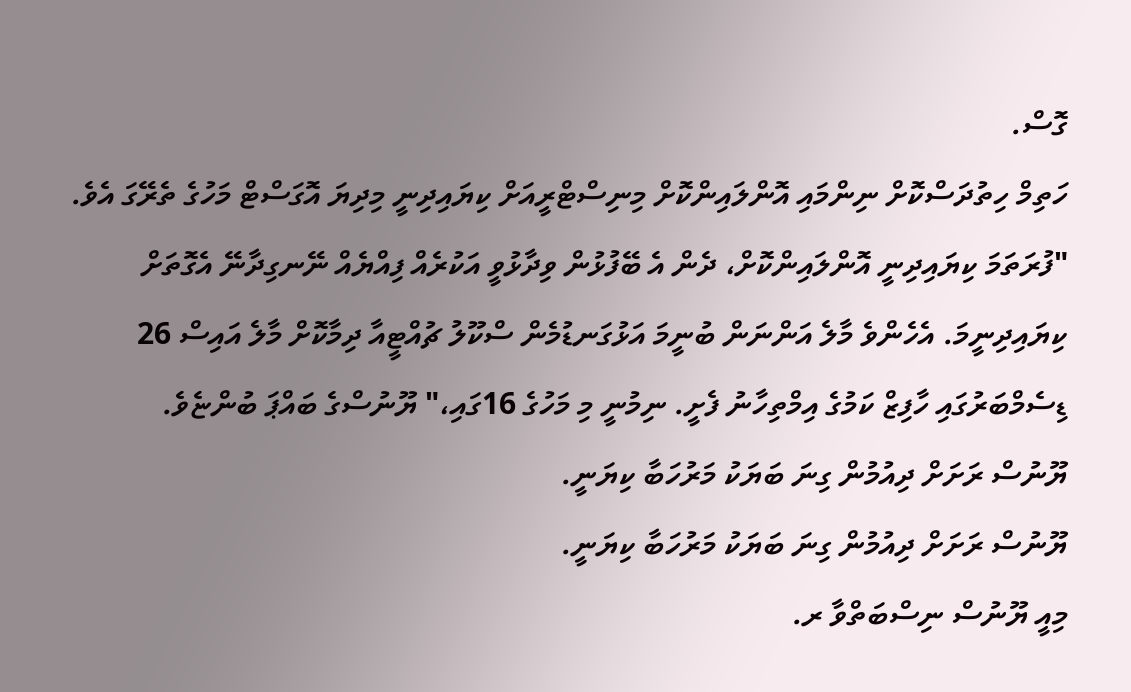ގޮސް.
ހަތިމް ހިތުދަސްކޮށް ނިންމައި އޮންލައިންކޮށް މިނިސްޓްރީއަށް ކިޔައިދިނީ މިދިޔަ އޮގަސްޓް މަހުގެ ތެރޭގަ އެވެ.
"ފުރަތަމަ ކިޔައިދިނީ އޮންލައިންކޮށް، ދެން އެ ބޭފުޅުން ވިދާޅުވީ އަކުރެއް ފިއްޔެއް ނޭނގިދާނޭ އެގޮތަށް ކިޔައިދިނީމަ. އެހެންވެ މާލެ އަންނަން ބުނީމަ އަޅުގަނޑުމެން ސްކޫލު ޗުއްޓީއާ ދިމާކޮށް މާލެ އައިސް 26 ޑިސެމްބަރުގައި ހާފިޒް ކަމުގެ އިމްތިހާނު ފެށީ. ނިމުނީ މި މަހުގެ 16ގައި،" ޔޫނުސްގެ ބައްޕަ ބުންޏެވެ.
ޔޫނުސް ރަށަށް ދިއުމުން ގިނަ ބަޔަކު މަރުހަބާ ކިޔަނީ.
ޔޫނުސް ރަށަށް ދިއުމުން ގިނަ ބަޔަކު މަރުހަބާ ކިޔަނީ.
މިއީ ޔޫނުސް ނިސްބަތްވާ ރ.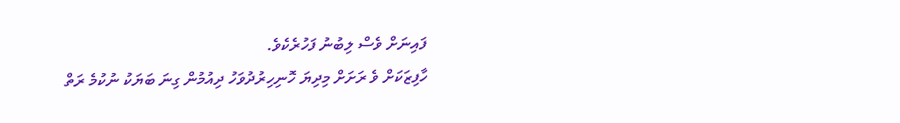ފައިނަށް ވެސް ލިބުނު ފަހުރެކެވެ.
ހާފިޒަކަށް ވެ ރަށަށް މިދިޔަ ހޮނިހިރުދުވަހު ދިއުމުން ގިނަ ބަޔަކު ނުކުމެ ރަތް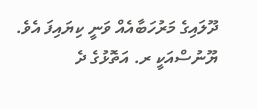ދޫލައިގެ މަރުހަބާއެއް ވަނީ ކިޔައިފަ އެވެ. ޔޫނުސްއަކީ ރ. އަތޮޅުގެ ދެ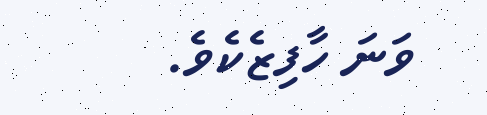ވަނަ ހާފިޒެކެވެ.